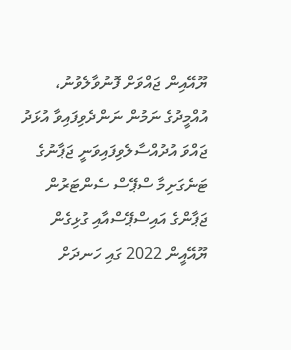ޔޫއޭއިން ޖައްވަށް ފޮނުވާލެވުނު، އުއްމީދުގެ ނަމުން ނަންދެވިފައިވާ އުޅަދު ޖައްވަ އުދުއްސާލެވިފައިވަނީ ޖަޕާނުގެ ޓަނެގަށިމާ ސްޕޭސް ސެންޓަރުން
ޖަޕާންގެ އައިސްޕޭސްއާއި ގުޅިގެން ޔޫއޭއީން 2022 ގައި ހަނދަށް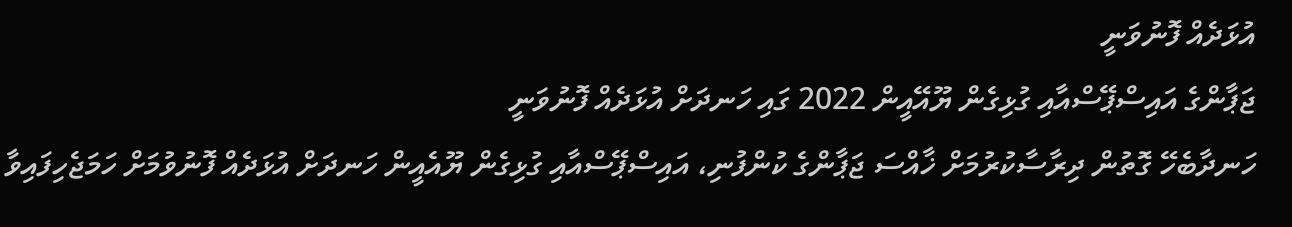އުޅަދެއް ފޮނުވަނީ
ޖަޕާންގެ އައިސްޕޭސްއާއި ގުޅިގެން ޔޫއޭއީން 2022 ގައި ހަނދަށް އުޅަދެއް ފޮނުވަނީ
ހަނދާބެހޭ ގޮތުން ދިރާސާކުރުމަށް ޚާއްސަ ޖަޕާންގެ ކުންފުނި، އައިސްޕޭސްއާއި ގުޅިގެން ޔޫއެއީން ހަނދަށް އުޅަދެއް ފޮނުވުމަށް ހަމަޖެހިފައިވާ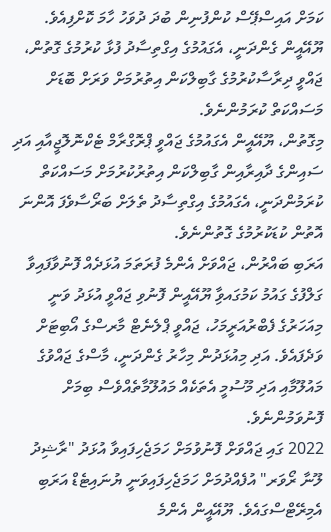ކަމަށް އައިސްޕޭސް ކުންފުނިން ބުދަ ދުވަހު ހާމަ ކޮށްފިއެވެ.
ޔޫއޭއީން ގެންދަނީ، އެގައުމުގެ އިގްތިސާދު ފުޅާ ކުރުމުގެ ގޮތުން، ޖައްވީ ދިރާސާކުރުމުގެ ގާބިލްކަން އިތުރުމަށް ވަރަށް ބޮޑަށް މަސައްކަތް ކުރަމުންނެވެ.
މިގޮތުން، ޔޫއޭއީން އެގައުމުގެ ޖައްވީ ޕްރޮގްރާމް ޓެކްނޮލޮޖީއާއި އަދި ސައިންގެ ދާއިރާއިން ގާބިލްކަން އިތުރުކުރުމަށް މަސައްކަތް ކުރަމުންދަނީ، އެގައުމުގެ އިގްތިސާދު ތެލަށް ބަރޯސާވެފަ އޮންނަ އޮތުން ކުޑަކުރުމުގެ ގޮތުންނެވެ.
އަރަބި ބައްރުން، ޖައްވަށް އެންމެ ފުރަތަމަ އުޅަދެއް ފޮނުވާފައިވާ ގަލްފުގެ ގައުމު ކަމުގައވާި ޔޫއޭއީން ފޮނުވި ޖައްވީ އުޅަދު ވަނީ މިއަހަރުގެ ފެބްރުއަރީމަހު، ޖައްވީ ޕްލެނެޓް މާރސްގެ އޯބިޓަށް ވަދެފައެވެ. އަދި މިއުޅަދުން މިހާރު ގެންދަނީ، މާސްގެ ޖައްވުގެ މައުލޫމާއި އަދި މޫސުމީ އެތަކެއް މައުލޫމާތެއްވެސް ބިމަށް ފޮނުވަމުންނެވެ.
2022 ގައި ޖައްވަށް ފޮނުވުމަށް ހަމަޖެހިފައިވާ އުޅަދު "ރާޝިދު ލޫނާ ރޯވަރ" އުފެއްދުމަށް ހަމަޖެހިފައިވަނީ ޔުނައިޓެޑް އަރަބި އެމިރޭޓްސްގައެވެ. ޔޫއޭއީން އެންމެ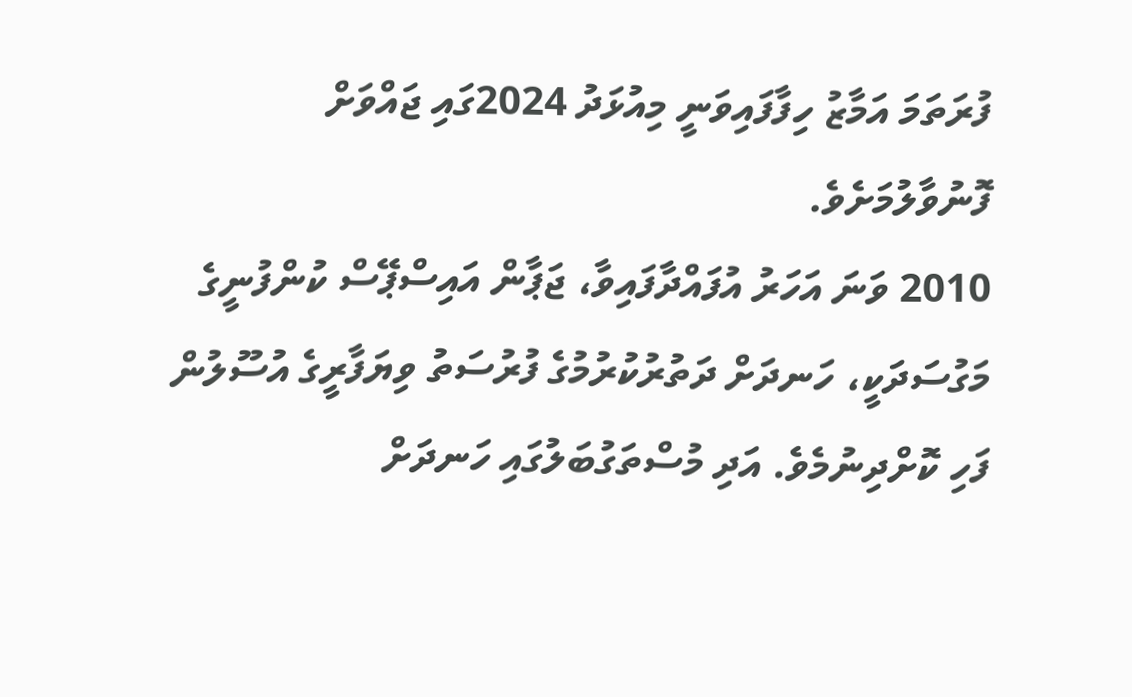ފުރަތަމަ އަމާޒު ހިފާފައިވަނީ މިއުޅަދު 2024ގައި ޖައްވަށް ފޮނުވާލުމަށެވެ.
2010 ވަނަ އަހަރު އުފައްދާފައިވާ، ޖަޕާން އައިސްޕޭސް ކުންފުނީގެ މަގުސަދަކީ، ހަނދަށް ދަތުރުކުރުމުގެ ފުރުސަތު ވިޔަފާރީގެ އުސޫލުން ފަހި ކޮށްދިނުމެވެ. އަދި މުސްތަގުބަލުގައި ހަނދަށް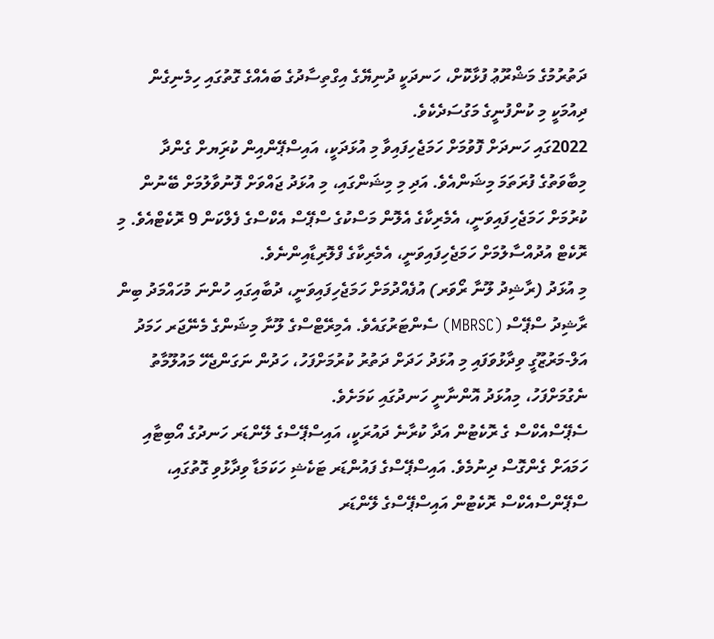ދަތުރުމުގެ މަޝްރޫޢު ފުޅާކޮށް، ހަނދަކީ ދުނިޔޭގެ އިގްތިސާދުގެ ބައެއްގެ ގޮތުގައި ހިމެނިގެން ދިއުމަކީ މި ކުންފުނީގެ މަގުސަދެކެވެ.
2022ގައި ހަނދަށް ފޮވުމަށް ހަމަޖެހިފައިވާ މި އުޅަދަކީ، އައިސްޕޭންއިން ކުރިަޔށް ގެންދާ މިބާވަތުގެ ފުރަތަމަ މިޝަންއެވެ. އަދި މި މިޝަންގައި، މި އުޅަދު ޖައްވަށް ފޮނުވާލުމަށް ބޭނުން ކުރުމަށް ހަމަޖެހިފައިވަނީ، އެމެރިކާގެ އެލޮން މަސްކުގެ ސްޕޭސް އެކްސްގެ ފެލްކަން 9 ރޮކެޓްއެވެ. މި ރޮކެޓް އުދުއްސާލުމަށް ހަމަޖެހިފައިވަނީ، އެމެރިކާގެ ފްލޮރިޑާއިންނެވެ.
މި އުޅަދު (ރާޝިދު ލޫނާ ރޯވަރ) އުފެއްދުމަށް ހަމަޖެހިފައިވަނީ، ދުބާއިގައި ހުންނަ މުހައްމަދު ބިން ރާޝިދު ސްޕޭސް (MBRSC) ސެންޓަރުގައެވެ. އެމިރޭޓްސްގެ ލޫނާ މިޝަންގެ މެނޭޖަރ ހަމަދު އަލް-މަރުޒޫގީ ވިދާޅުވަފައި މި އުޅަދު ހަދަށް ދަތުރު ކުރުމަށްފަހު، ހަދުން ނަގަންޖެހޭ މައުލޫމާތު ނެގުމަށްފަހު، މިއުޅަދު އޮންނާނީ ހަނދުގައި ކަމަށެވެ.
ސެޕޭސްއެކްސް ގެ ރޮކެޓުން އަދާ ކުރާނެ ދައުރަކީ، އައިސްޕޭސްގެ ލޭންޑަރ ހަނދުގެ އޯބިޓާއި ހަމައަށް ގެންގޮސް ދިނުމެވެ. އައިސްޕޭސްގެ ފައުންޑަރ ޓަކެޝި ހަކަމަޑާ ވިދާޅުވި ގޮތުގައި، ސްޕޭންސްއެކްސް ރޮކެޓުން އައިސްޕޭސްގެ ލޭންޑަރ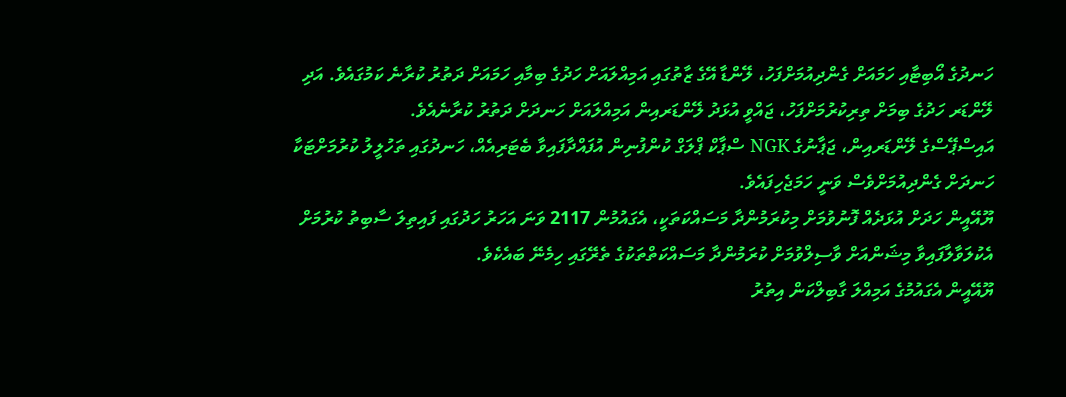ހަނދުގެ އޯބިޓާއި ހަމައަށް ގެންދިއުމަށްފަހު، ލޭންޑާ އޭގެ ޒާތުގައި އަމިއްލައަށް ހަދުގެ ބިމާއި ހަމައަށް ދަތުރު ކުރާނެ ކަމުގައެވެ. އަދި ލޭންޑަރ ހަދުގެ ބިމަށް ތިރިކުރުމަށްފަހު، ޖައްވީ އުޅަދު ލޭންޑަރއިން އަމިއްލައަށް ހަނދަށް ދަތުރު ކުރާނެއެވެ.
އައިސްޕޭސްގެ ލޭންޑަރއިން، ޖަޕާނުގެ NGK ސްޕާކް ޕްލަގް ކުންފުނިން އުފައްދާފައިވާ ބެޓަރިއެއް، ހަނދުގައި ތަހުލީލު ކުރުމަށްޓަކާ ހަނދަށް ގެންދިއުމަށްވެސް ވަނީ ހަމަޖެހިފައެވެ.
ޔޫއޭއީން ހަދަށް އުޅަދެއް ފޮނުވުމަށް މިކުރަމުންދާ މަސައްކަތަކީ، އެގައުމުން 2117 ވަނަ އަހަރު ހަދުގައި ފައިތިލަ ސާބިތު ކުރުމަށް އެކުލަވާލާފައިވާ މިޝަންއަށް ވާސިލްވުމަށް ކުރަމުންދާ މަސައްކަތްތަކުގެ ތެރޭގައި ހިމެނޭ ބައެކެވެ.
ޔޫއޭއީން އެގައުމުގެ އަމިއްލަ ގާބިލްކަން އިތުރު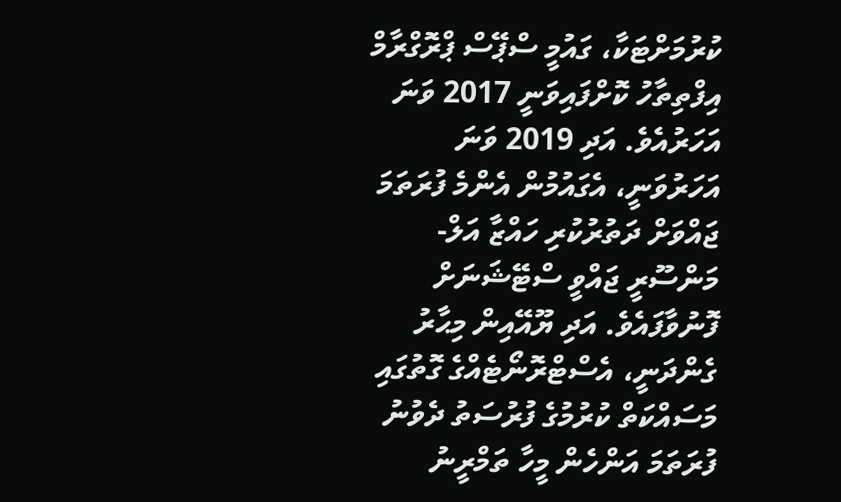ކުރުމަށްޓަކާ، ގައުމީ ސްޕޭސް ޕްރޮގްރާމް އިފްތިތާހު ކޮށްފައިވަނީ 2017 ވަނަ އަހަރުއެވެ. އަދި 2019 ވަނަ އަހަރުވަނީ، އެގައުމުން އެންމެ ފުރަތަމަ ޖައްވަށް ދަތުރުކުރި ހައްޒާ އަލް-މަންސޫރީ ޖައްވީ ސްޓޭޝަނަށް ފޮނުވާފައެވެ. އަދި ޔޫއޭއިން މިޙާރު ގެންދަނީ، އެސްޓްރޮނޯޓެއްގެ ގޮތުގައި މަސައްކަތް ކުރުމުގެ ފުރުސަތު ދެވުނު ފުރަތަމަ އަންހެން މީހާ ތަމްރީނު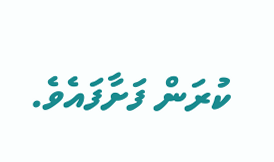ކުރަން ފަށާފައެވެ.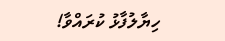ހިޔާލުފާޅު ކުރައްވާ!